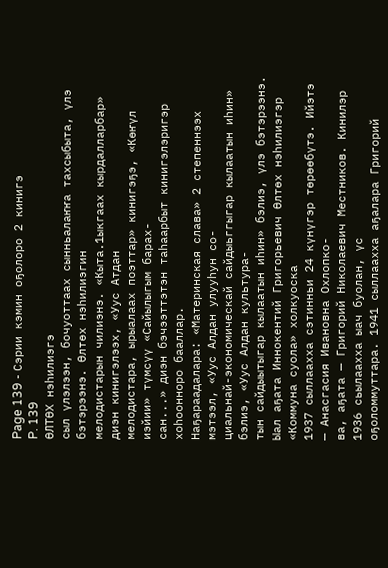Page 139 - Сэрии кэмин оҕолоро 2 кинигэ
P. 139
ӨЛТӨХ нэһилиэгэ
сыл үлэлээн, бочуоттаах сынньалаҥҥа тахсыбыта, үлэ бэтэрээнэ. Өлтөх нэһилиэгин
мелодистарын чилиэнэ. «Кыта.1ыкгаах кырдалларбар» диэн кинигэлээх, «Уус Атдан
мелодистара, ырыалаах поэттар» кинигэҕэ, «Көҥүл иэйии» түмсүү «Сайылыгым барах-
сан...» диэн бэчээттэтэн таһаарбыт кинигэлэригэр хоһоонноро бааллар.
Наҕараадалара: «Материнская слава» 2 степеннээх мэтээл, «Уус Алдан улууһун со-
циальнай-экономическай сайдыьггыгар кылаатын иһин» бэлиэ, «Уус Алдан культура-
тын сайдыытыгар кылаатын иһин» бэлиэ, үлэ бэтэрээнэ.
Ыал аҕата Иннокентий Григорьевич Өлтөх нэһилиэгэр «Коммуна суола» холкуоска
1937 сыллаахха сэтинньи 24 күнүгэр төрөөбүтэ. Ийэтэ — Анасгасия Ивановна Охлопко-
ва, аҕата — Григорий Николаевич Местников. Кинилэр 1936 сьылаахха ыач буолан, үс
оҕоломмуттара. 1941 сыллаахха аҕалара Григорий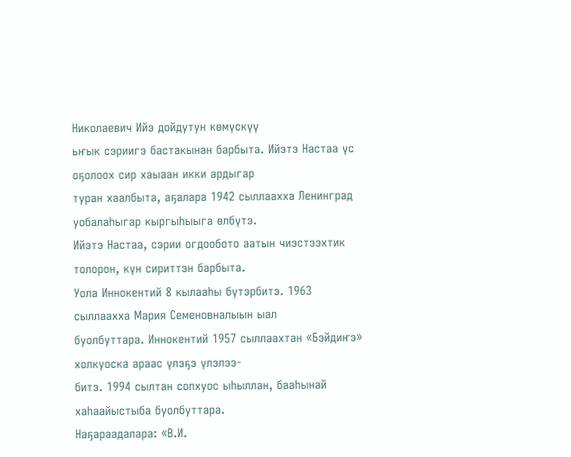Николаевич Ийэ дойдутун көмүскүү
ьҥык сэриигэ бастакынан барбыта. Ийэтэ Настаа үс оҕолоох сир хаыаан икки ардыгар
туран хаалбыта, аҕалара 1942 сыллаахха Ленинград уобалаһыгар кыргыһыыга өлбүтэ.
Ийэтэ Настаа, сэрии огдообото аатын чиэстээхтик толорон, күн сириттэн барбыта.
Уола Иннокентий 8 кылааһы бүтэрбитэ. 1963 сыллаахха Мария Семеновналыын ыал
буолбуттара. Иннокентий 1957 сыллаахтан «Бэйдиҥэ» холкуоска араас үлэҕэ үлэлээ-
битэ. 1994 сылтан сопхуос ыһыллан, бааһынай хаһаайыстыба буолбуттара.
Наҕараадалара: «В.И.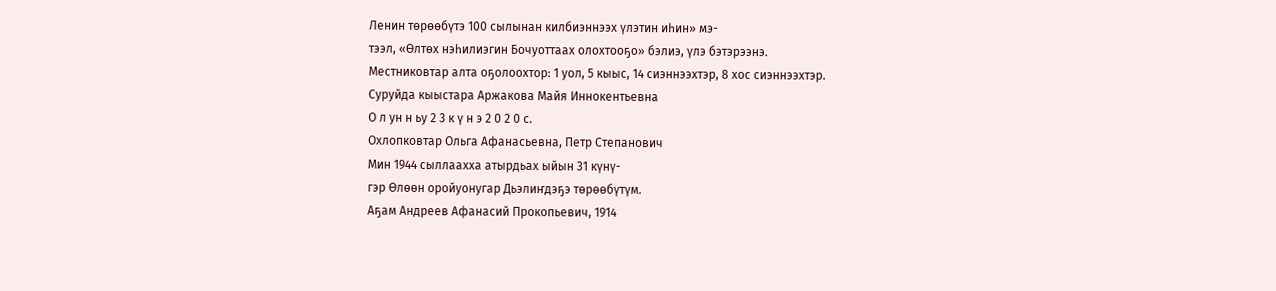Ленин төрөөбүтэ 100 сылынан килбиэннээх үлэтин иһин» мэ-
тээл, «Өлтөх нэһилиэгин Бочуоттаах олохтооҕо» бэлиэ, үлэ бэтэрээнэ.
Местниковтар алта оҕолоохтор: 1 уол, 5 кыыс, 14 сиэннээхтэр, 8 хос сиэннээхтэр.
Суруйда кыыстара Аржакова Майя Иннокентьевна
О л ун н ьу 2 3 к ү н э 2 0 2 0 с.
Охлопковтар Ольга Афанасьевна, Петр Степанович
Мин 1944 сыллаахха атырдьах ыйын 31 күнү-
гэр Өлөөн оройуонугар Дьэлиҥдэҕэ төрөөбүтүм.
Аҕам Андреев Афанасий Прокопьевич, 1914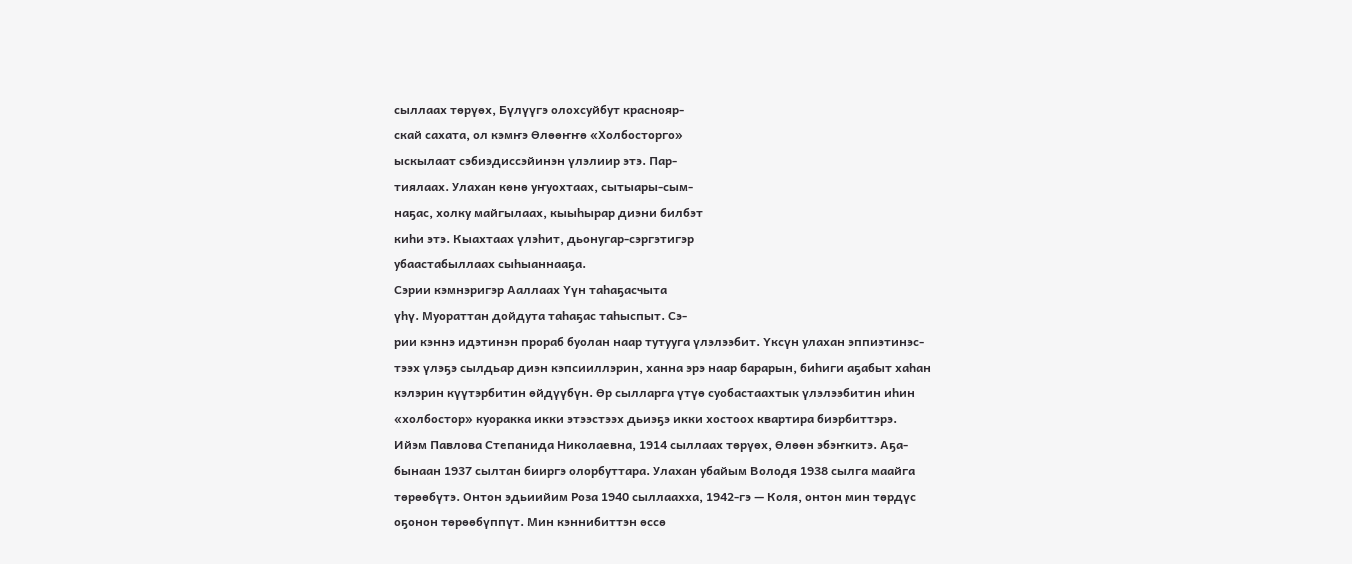сыллаах төрүөх, Бүлүүгэ олохсуйбут краснояр-
скай сахата, ол кэмҥэ Өлөөҥҥө «Холбосторго»
ыскылаат сэбиэдиссэйинэн үлэлиир этэ. Пар-
тиялаах. Улахан көнө уҥуохтаах, сытыары-сым-
наҕас, холку майгылаах, кыыһырар диэни билбэт
киһи этэ. Кыахтаах үлэһит, дьонугар-сэргэтигэр
убаастабыллаах сыһыаннааҕа.
Сэрии кэмнэригэр Ааллаах Үүн таһаҕасчыта
үһү. Муораттан дойдута таһаҕас таһыспыт. Сэ-
рии кэннэ идэтинэн прораб буолан наар тутууга үлэлээбит. Үксүн улахан эппиэтинэс-
тээх үлэҕэ сылдьар диэн кэпсииллэрин, ханна эрэ наар барарын, биһиги аҕабыт хаһан
кэлэрин күүтэрбитин өйдүүбүн. Өр сылларга үтүө суобастаахтык үлэлээбитин иһин
«холбостор» куоракка икки этээстээх дьиэҕэ икки хостоох квартира биэрбиттэрэ.
Ийэм Павлова Степанида Николаевна, 1914 сыллаах төрүөх, Өлөөн эбэҥкитэ. Аҕа-
бынаан 1937 сылтан бииргэ олорбуттара. Улахан убайым Володя 1938 сылга маайга
төрөөбүтэ. Онтон эдьиийим Роза 1940 сыллаахха, 1942-гэ — Коля, онтон мин төрдүс
оҕонон төрөөбүппүт. Мин кэннибиттэн өссө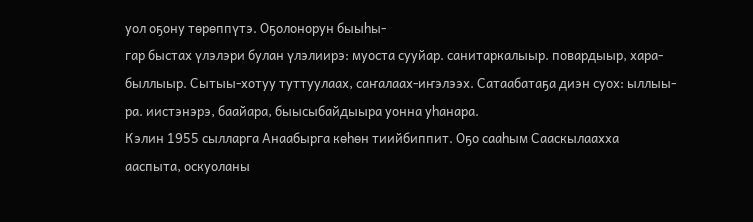уол оҕону төрөппүтэ. Оҕолонорун быыһы-
гар быстах үлэлэри булан үлэлиирэ: муоста сууйар. санитаркалыыр. повардыыр, хара-
быллыыр. Сытыы-хотуу туттуулаах, саҥалаах-иҥэлээх. Сатаабатаҕа диэн суох: ыллыы-
ра. иистэнэрэ, баайара, быысыбайдыыра уонна уһанара.
Кэлин 1955 сылларга Анаабырга көһөн тиийбиппит. Оҕо сааһым Сааскылаахха
ааспыта, оскуоланы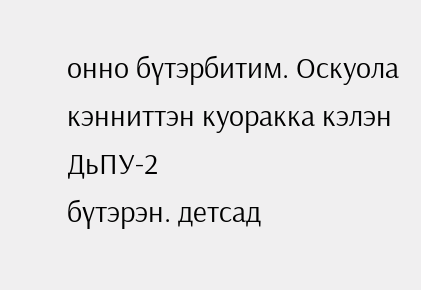онно бүтэрбитим. Оскуола кэнниттэн куоракка кэлэн ДьПУ-2
бүтэрэн. детсад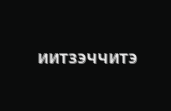иитзэччитэ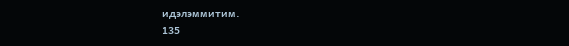идэлэммитим.
135